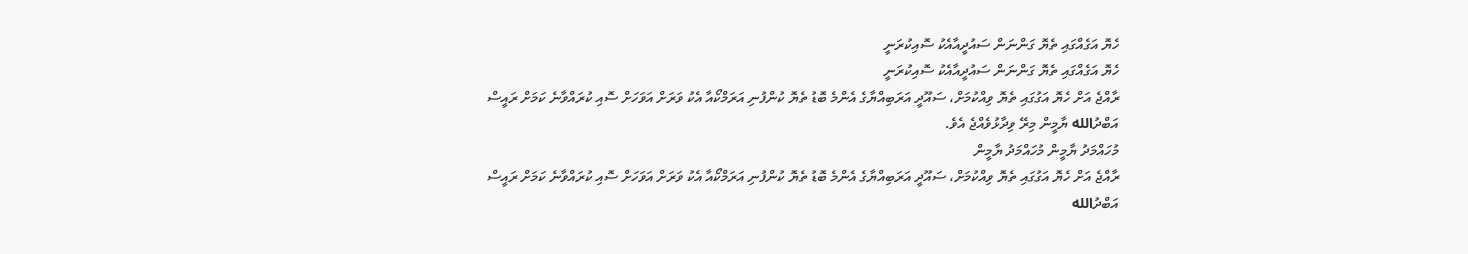ހެޔޮ އަގެއްގައި ތެޔޮ ގަންނަން ސައުދީއާއެކު ސޮއިކުރަނީ
ހެޔޮ އަގެއްގައި ތެޔޮ ގަންނަން ސައުދީއާއެކު ސޮއިކުރަނީ
ރާއްޖެ އަށް ހެޔޮ އަގުގައި ތެޔޮ ވިއްކުމަށް، ސައޫދީ އަރަބިއްޔާގެ އެންމެ ބޮޑު ތެޔޮ ކުންފުނި އަރަމްކޯއާ އެކު ވަރަށް އަވަހަށް ސޮއި ކުރައްވާނެ ކަމަށް ރައީސް އަބްދުالله ޔާމީން މިރޭ ވިދާޅުވެއްޖެ އެވެ.
މުހައްމަދު ޔާމީން މުހައްމަދު ޔާމީން
ރާއްޖެ އަށް ހެޔޮ އަގުގައި ތެޔޮ ވިއްކުމަށް، ސައޫދީ އަރަބިއްޔާގެ އެންމެ ބޮޑު ތެޔޮ ކުންފުނި އަރަމްކޯއާ އެކު ވަރަށް އަވަހަށް ސޮއި ކުރައްވާނެ ކަމަށް ރައީސް އަބްދުالله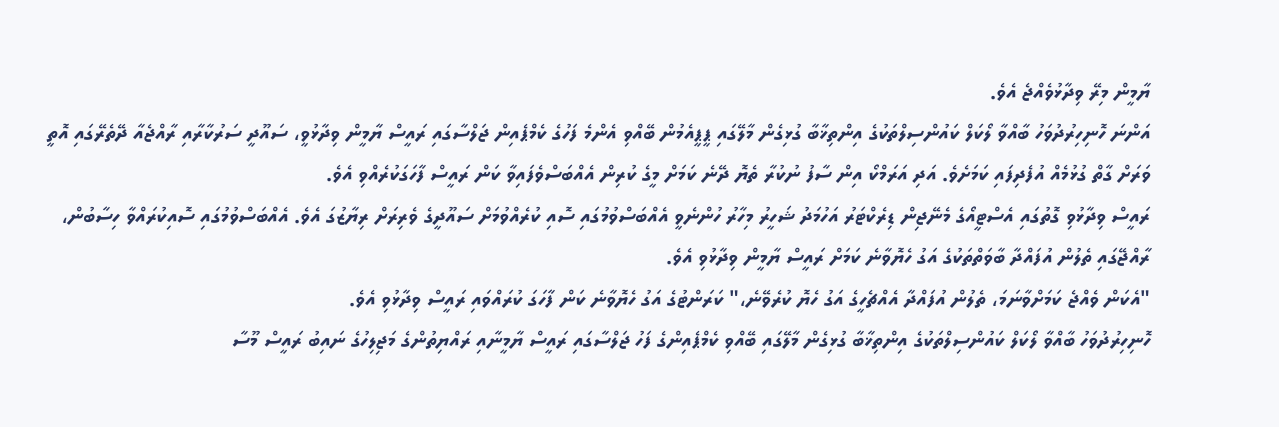ޔާމީން މިރޭ ވިދާޅުވެއްޖެ އެވެ.
އަންނަ ހޮނިހިރުދުވަހު ބާއްވާ ލޯކަލް ކައުންސިލްތަކުގެ އިންތިޚާބާ ގުޅިގެން މާލޭގައި ޕީޕީއެމުން ބޭއްވި އެންމެ ފަހުގެ ކެމްޕެއިން ޖަލްސާގައި ރައީސް ޔާމީން ވިދާޅުވީ، ސައޫދީ ސަރުކާރާއި ރާއްޖެއާ ދޭތެރޭގައި އޮތީ ވަރަށް ގާތް ގުޅުމެއް އުފެދިފައި ކަމަށެވެ. އަދި އަރަމްކޯ އިން ސާފު ނުކުރާ ތެޔޮ ދޭނެ ކަމަށް މީގެ ކުރިން އެއްބަސްވެފައިވާ ކަން ރައީސް ފާހަގަކުރެއްވި އެވެ.
ރައީސް ވިދާޅުވި ގޮތުގައި އެސްޓީއޯގެ މެނޭޖިން ޑިރެކްޓަރު އަހުމަދު ޝަހީރު މިހާރު ހުންނެވީ އެއްބަސްވުމުގައި ސޮއި ކުރެއްވުމަށް ސައޫދީގެ ވެރިރަށް ރިޔާޒުގަ އެވެ. އެއްބަސްވުމުގައި ސޮއިކުރައްވާ ހިސާބުން، ރާއްޖޭގައި ތެލުން އުފައްދާ ބާވަތްތަކުގެ އަގު ހެޔޮވާނެ ކަމަށް ރައީސް ޔާމީން ވިދާޅުވި އެވެ.
"އެކަން ވެއްޖެ ކަމަށްވާނަމަ، ތެލުން އުފައްދާ އެއްޗެހީގެ އަގު ހެޔޮ ކުރެވޭނެ،" ކަރަންޓުގެ އަގު ހެޔޮވާނެ ކަން ފާހަގަ ކުރައްވައި ރައީސް ވިދާޅުވި އެވެ.
ހޮނިހިރުދުވަހު ބާއްވާ ލޯކަލް ކައުންސިލްތަކުގެ އިންތިޚާބާ ގުޅިގެން މާލޭގައި ބޭއްވި ކެމްޕެއިންގެ ފަހު ޖަލްސާގައި ރައީސް ޔާމީނާއި ރައްޔިތުންގެ މަޖިލިހުގެ ނައިބު ރައީސް މޫސާ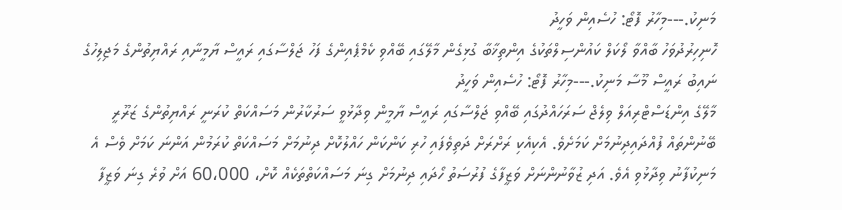މަނިކު.---މިހާރު ފޮޓޯ: ހުސެއިން ވަހީދު
ހޮނިހިރުދުވަހު ބާއްވާ ލޯކަލް ކައުންސިލްތަކުގެ އިންތިޚާބާ ގުޅިގެން މާލޭގައި ބޭއްވި ކެމްޕެއިންގެ ފަހު ޖަލްސާގައި ރައީސް ޔާމީނާއި ރައްޔިތުންގެ މަޖިލިހުގެ ނައިބު ރައީސް މޫސާ މަނިކު.---މިހާރު ފޮޓޯ: ހުސެއިން ވަހީދު
މާލޭގެ އިންޑަސްޓްރިއަލް ވިލެޖް ސަރަހައްދުގައި ބޭއްވި ޖަލްސާގައި ރައީސް ޔާމީން ވިދާޅުވީ ސަރުކާރުން މަސައްކަތް ކުރަނީ ރައްޔިތުންގެ ޒަރޫރީ ބޭނުންތައް ފުއްދައިދިނުމަށް ކަމަށެވެ. އެކިއެކި ރަށްރަށް ދަތިވެފައި ހުރި ކަންކަން ހައްލުކޮށް ދިނުމަށް މަސައްކަތް ކުރަމުން އަންނަ ކަމަށް ވެސް އެ މަނިކުފާނު ވިދާޅުވި އެވެ. އަދި ޒުވާނުންނަށް ވަޒީފާގެ ފުރުސަތު ހޯދައި ދިނުމަށް ގިނަ މަސައްކަތްތަކެއް ކޮށް، 60،000 އަށް ވުރެ ގިނަ ވަޒީފާ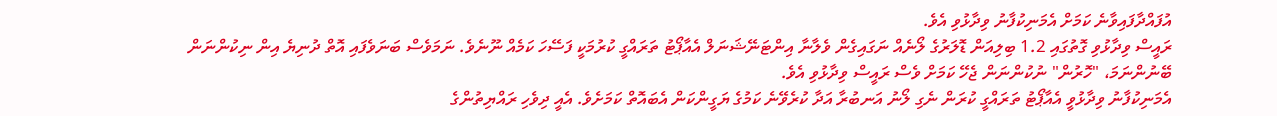އުފައްދާފައިވާނެ ކަމަށް އެމަނިކުފާނު ވިދާޅުވި އެވެ.
ރައީސް ވިދާޅުވި ގޮތުގައި 1.2 ބިލިއަން ޑޮލަރުގެ ލޯނެއް ނަގައިގެން ވެލާނާ އިންޓަނޭޝަނަލް އެއާޕޯޓު ތަރައްގީ ކުރުމަކީ ފަސޭހަ ކަމެއް ނޫނެވެ. ނަމަވެސް ބަނަވެފައި އޮތް ދުނިޔެ އިން ނިކުންނަން ބޭނުންނަމަ، "ހޮރުން" ނުކުންނަން ޖެހޭ ކަމަށް ވެސް ރައީސް ވިދާޅުވި އެވެ.
އެމަނިކުފާނު ވިދާޅުވީ އެއާޕޯޓު ތަރައްގީ ކުރަން ނެގި ލޯނު އަނބުރާ އަދާ ކުރެވޭނެ ކަމުގެ ޔަގީންކަން އެބައޮތް ކަމަށެވެ. އެއީ ދިވެހި ރައްޔިތުންގެ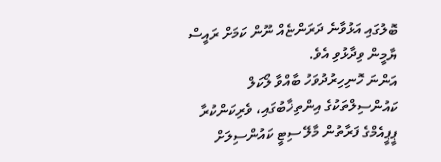ބޮލުގައި އަޅުވާނެ ދަރަންޏެއް ނޫން ކަމަށް ރައީސް ޔާމީން ވިދާޅުވި އެވެ.
އަންނަ ހޮނިހިރުދުވަހު ބާއްވާ ލޯކަލް ކައުންސިލްތަކުގެ އިންތިޚާބުގައި، ވެރިކަންކުރާ ޕީޕީއެމްގެ ފަރާތުން މާލޭ ސިޓީ ކައުންސިލަށް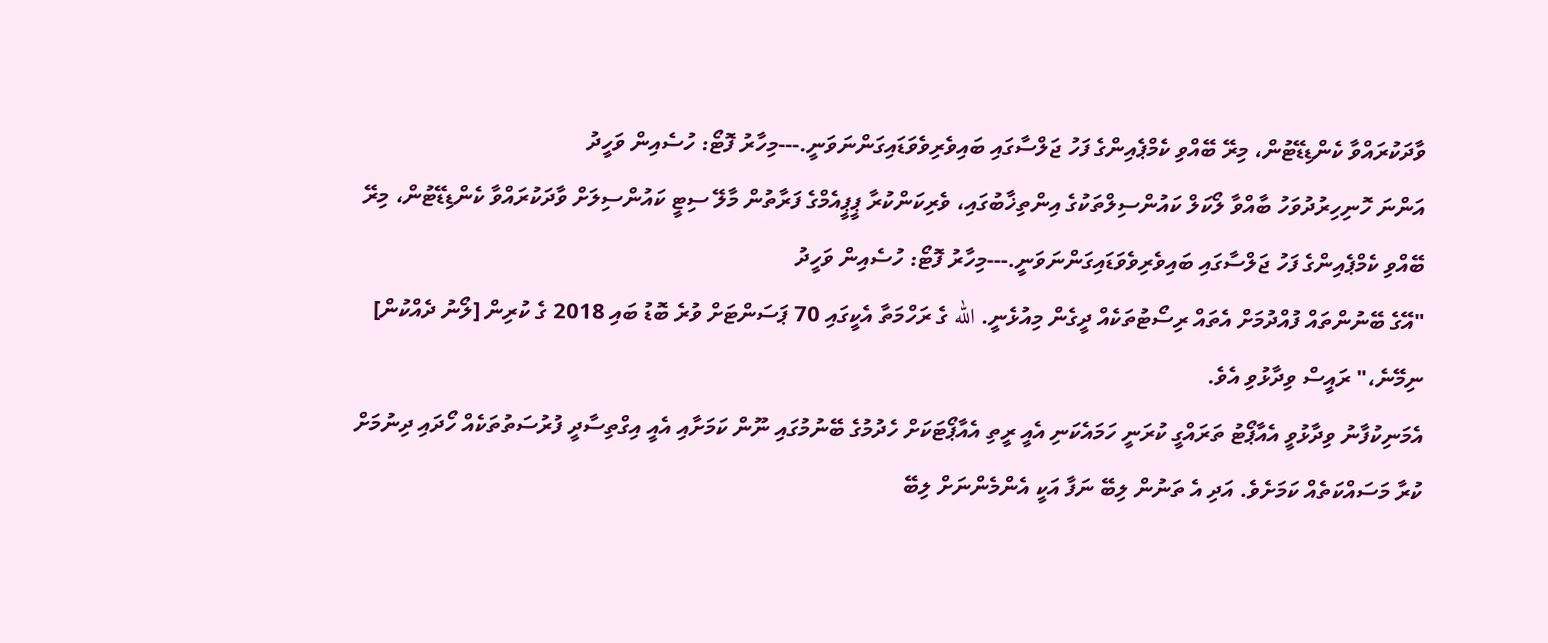ވާދަކުރައްވާ ކެންޑިޑޭޓުން، މިރޭ ބޭއްވި ކެމްޕެއިންގެ ފަހު ޖަލްސާގައި ބައިވެރިވެވަޑައިގަންނަވަނީ.---މިހާރު ފޮޓޯ: ހުސެއިން ވަހީދު
އަންނަ ހޮނިހިރުދުވަހު ބާއްވާ ލޯކަލް ކައުންސިލްތަކުގެ އިންތިޚާބުގައި، ވެރިކަންކުރާ ޕީޕީއެމްގެ ފަރާތުން މާލޭ ސިޓީ ކައުންސިލަށް ވާދަކުރައްވާ ކެންޑިޑޭޓުން، މިރޭ ބޭއްވި ކެމްޕެއިންގެ ފަހު ޖަލްސާގައި ބައިވެރިވެވަޑައިގަންނަވަނީ.---މިހާރު ފޮޓޯ: ހުސެއިން ވަހީދު
"އޭގެ ބޭނުންތައް ފުއްދުމަށް އެތައް ރިސޯޓުތަކެއް ދީގެން މިއުޅެނީ. الله ގެ ރަހްމަތާ އެކީގައި 70 ޕަސަންޓަށް ވުރެ ބޮޑު ބައި 2018 ގެ ކުރިން [ލޯނު ދެއްކުން] ނިމޭނެ،" ރައީސް ވިދާޅުވި އެވެ.
އެމަނިކުފާނު ވިދާޅުވީ އެއާޕޯޓު ތަރައްގީ ކުރަނީ ހަމައެކަނި އެއީ ރީތި އެއާޕޯޓަކަށް ހެދުމުގެ ބޭނުމުގައި ނޫން ކަމަށާއި އެއީ އިގްތިސާދީ ފުރުސަތުތަކެއް ހޯދައި ދިނުމަށް ކުރާ މަސައްކަތެއް ކަމަށެވެ. އަދި އެ ތަނުން ލިބޭ ނަފާ އަކީ އެންމެންނަށް ލިބޭ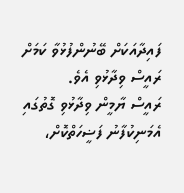ފައިދާއަކަށް ބޭނުންފުޅުވާ ކަމަށް ރައީސް ވިދާޅުވި އެވެ.
ރައީސް ޔާމީން ވިދާޅުވި ގޮތުގައި އެމަނިކުފާނު ފަޟީހަތްކޮށް،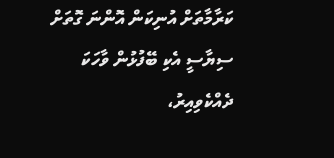ކަރާމާތަށް އުނިކަން އޮންނަ ގޮތަށް ސިޔާސީ އެކި ބޭފުޅުން ވާހަކަ ދެއްކެވިއިރު،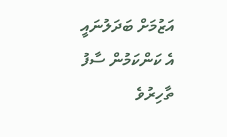އަޒުމަށް ބަދަލުނައީ އެ ކަންކަމުން ސާފު ތާހިރުވެ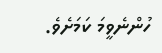ހުންނެވީމަ ކަމަށެވެ.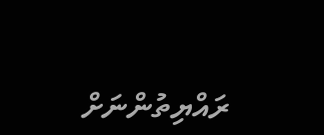ރައްޔިތުންނަށް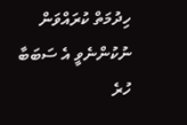ހިދުމަތް ކުރައްވަން ނުކުންނެވީ އެ ސަބަބާ ހުރެ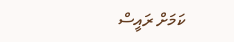ކަމަށް ރައީސް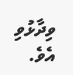ވިދާޅުވި އެވެ.